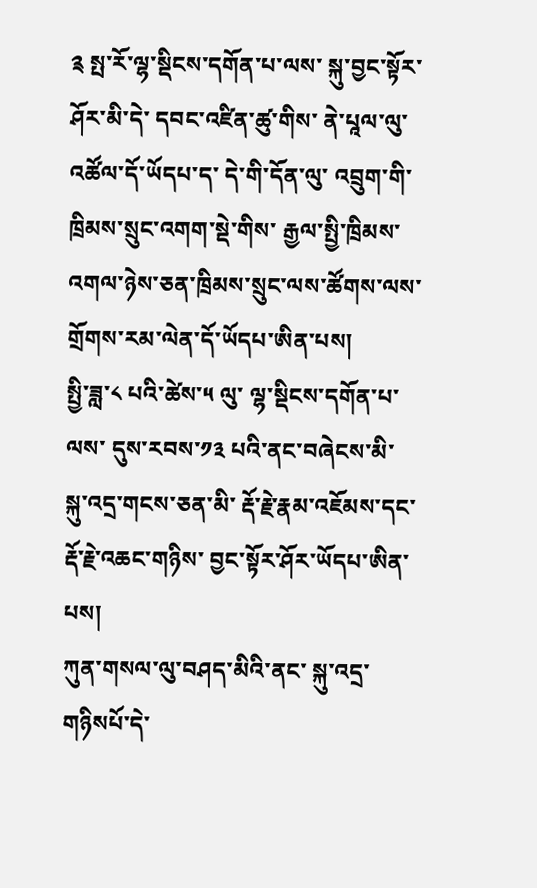༉ སྤ་རོ་ལྷ་སྡིངས་དགོན་པ་ལས་ སྐུ་བྱང་སྟོར་ཤོར་མི་དེ་ དབང་འཛིན་ཚུ་གིས་ ནེ་པཱལ་ལུ་འཚོལ་དོ་ཡོདཔ་ད་ དེ་གི་དོན་ལུ་ འབྲུག་གི་ཁྲིམས་སྲུང་འགག་སྡེ་གིས་ རྒྱལ་སྤྱི་ཁྲིམས་འགལ་ཉེས་ཅན་ཁྲིམས་སྲུང་ལས་ཚོགས་ལས་ གྲོགས་རམ་ལེན་དོ་ཡོདཔ་ཨིན་པས།
སྤྱི་ཟླ་༨ པའི་ཚེས་༥ ལུ་ ལྷ་སྡིངས་དགོན་པ་ལས་ དུས་རབས་༡༣ པའི་ནང་བཞེངས་མི་ སྐུ་འདྲ་གངས་ཅན་མི་ རྡོ་རྗེ་རྣམ་འཇོམས་དང་ རྡོ་རྗེ་འཆང་གཉིས་ བྱང་སྟོར་ཤོར་ཡོདཔ་ཨིན་པས།
ཀུན་གསལ་ལུ་བཤད་མིའི་ནང་ སྐུ་འདྲ་གཉིསཔོ་དེ་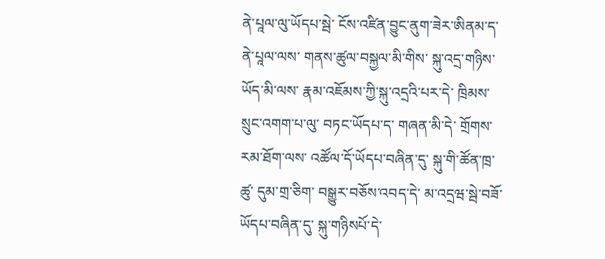ནེ་པཱལ་ལུ་ཡོདཔ་སྦེ་ ངོས་འཛིན་བྱུང་ནུག་ཟེར་ཨིནམ་ད་ ནེ་པཱལ་ལས་ གནས་ཚུལ་བསྐྱལ་མི་གིས་ སྐུ་འདྲ་གཉིས་ཡོད་མི་ལས་ རྣམ་འཇོམས་ཀྱི་སྐུ་འདྲའི་པར་དེ་ ཁྲིམས་སྲུང་འགག་པ་ལུ་ བཏང་ཡོདཔ་ད་ གཞན་མི་དེ་ གྲོགས་རམ་ཐོག་ལས་ འཚོལ་དོ་ཡོདཔ་བཞིན་དུ་ སྐུ་གི་ཚོན་ཁྲ་ཚུ་ དུམ་གྲ་ཅིག་ བསྒྱུར་བཅོས་འབད་དེ་ མ་འདྲཝ་སྦེ་བཟོ་ཡོདཔ་བཞིན་དུ་ སྐུ་གཉིསཔོ་དེ་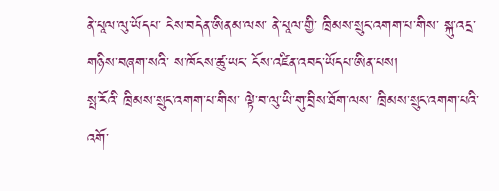ནེ་པཱལ་ལུ་ཡོདཔ་ ངེས་བདེན་ཨིནམ་ལས་ ནེ་པཱལ་གྱི་ ཁྲིམས་སྲུང་འགག་པ་གིས་ སྐུ་འདྲ་གཉིས་བཞག་སའི་ ས་ཁོངས་ཚུ་ཡང་ ངོས་འཛིན་འབད་ཡོདཔ་ཨིན་པས།
སྤ་རོའི་ ཁྲིམས་སྲུང་འགག་པ་གིས་ ལྟེ་བ་ལུ་ཡི་གུ་བྲིས་ཐོག་ལས་ ཁྲིམས་སྲུང་འགག་པའི་འགོ་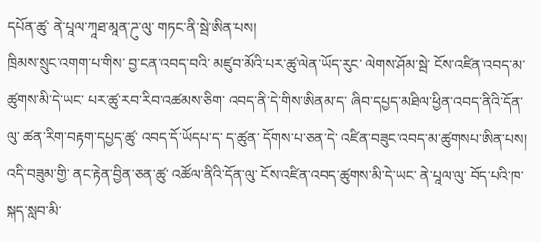དཔོན་ཚུ་ ནེ་པཱལ་ཀཱཐ་མཱན་ཌུ་ལུ་ གཏང་ནི་སྦེ་ཨིན་པས།
ཁྲིམས་སྲུང་འགག་པ་གིས་ བྱ་ངན་འབད་བའི་ མཛུབ་མོའི་པར་ཚུ་ལེན་ཡོད་རུང་ ལེགས་ཤོམ་སྦེ་ ངོས་འཛིན་འབད་མ་ཚུགས་མི་དེ་ཡང་ པར་ཚུ་རབ་རིབ་འཚམས་ཅིག་ འབད་ནི་དེ་གིས་ཨིནམ་ད་ ཞིབ་དཔྱད་མཐིལ་ཕྱིན་འབད་ནིའི་དོན་ལུ་ ཚན་རིག་བརྟག་དཔྱད་ཚུ་ འབད་དོ་ཡོདཔ་ད་ ད་ཚུན་ དོགས་པ་ཅན་དེ་ འཛིན་བཟུང་འབད་མ་ཚུགསཔ་ཨིན་པས།
འདི་བཟུམ་གྱི་ ནང་རྟེན་བྱིན་ཅན་ཚུ་ འཚོལ་ནིའི་དོན་ལུ་ ངོས་འཛིན་འབད་ཚུགས་མི་དེ་ཡང་ ནེ་པཱལ་ལུ་ བོད་པའི་ཁ་སྐད་སླབ་མི་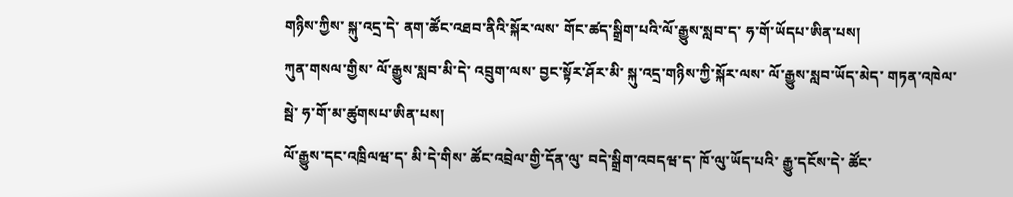གཉིས་ཀྱིས་ སྐུ་འདྲ་དེ་ ནག་ཚོང་འཐབ་ནིའི་སྐོར་ལས་ གོང་ཚད་སྒྲིག་པའི་ལོ་རྒྱུས་སླབ་ད་ ཧ་གོ་ཡོདཔ་ཨིན་པས།
ཀུན་གསལ་གྱིས་ ལོ་རྒྱུས་སླབ་མི་དེ་ འབྲུག་ལས་ བྱང་སྟོར་ཤོར་མི་ སྐུ་འདྲ་གཉིས་ཀྱི་སྐོར་ལས་ ལོ་རྒྱུས་སླབ་ཡོད་མེད་ གཏན་འཁེལ་སྦེ་ ཧ་གོ་མ་ཚུགསཔ་ཨིན་པས།
ལོ་རྒྱུས་དང་འཁྲིལཝ་ད་ མི་དེ་གིས་ ཚོང་འབྲེལ་གྱི་དོན་ལུ་ བདེ་སྒྲིག་འབདཝ་ད་ ཁོ་ལུ་ཡོད་པའི་ རྒྱུ་དངོས་དེ་ ཚོང་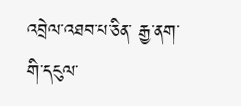འབྲེལ་འཐབ་པ་ཅིན་ རྒྱ་ནག་གི་དངུལ་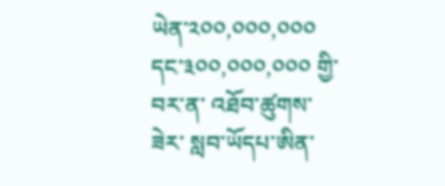ཡེན་༢༠༠,༠༠༠,༠༠༠ དང་༣༠༠,༠༠༠,༠༠༠ གྱི་བར་ན་ འཐོབ་ཚུགས་ཟེར་ སླབ་ཡོདཔ་ཨིན་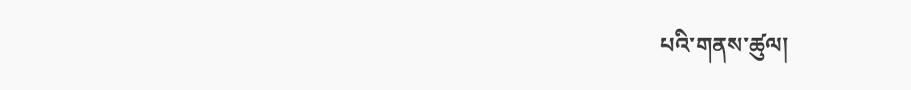པའི་གནས་ཚུལ།